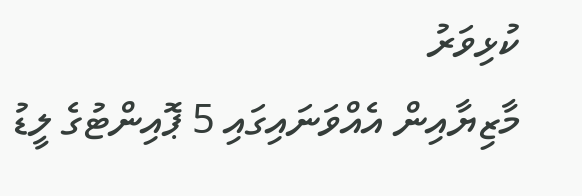ކުޅިވަރު
މާޒިޔާއިން އެއްވަނައިގައި 5 ޕޮއިންޓުގެ ލީޑު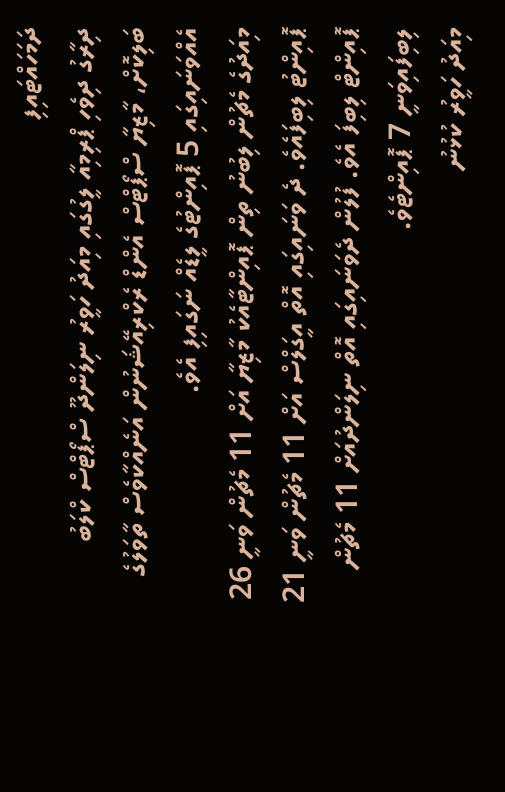ދަމަހައްޓައިފި
ދިރާގު ދިވެހި ޕްރިމިއާ ލީގުގައި މިއަދު ހަވީރު ނިލަންދޫ ސްޕޯޓްސް ކްލަބު ބަލިކޮށް، މާޒިޔާ ސްޕޯޓްސް އެންޑް ރެކްރިއޭޝަނުން އަނެއްކާވެސް ތާވަލުގެ އެއްވަނައިގައި 5 ޕޮއިންޓުގެ ލީޑެއް ނަގައިފި އެވެ.
މިއަދުގެ މެޗުން ލިބުނު ތިން ޕޮއިންޓާއެކު މާޒިޔާ އަށް 11 މެޗުން ވަނީ 26 ޕޮއިންޓު ލިބިފައެވެ. ދެ ވަނައިގައި އޮތް އީގަލްސް އަށް 11 މެޗުން ވަނީ 21 ޕޮއިންޓް ލިބިފަ އެވެ. ފުލުން ދެވަނައިގައި އޮތް ނިލަންދުއަށް 11 މެޗުން ލިބިފައިވަނީ 7 ޕޮއިންޓެވެ.
މިއަދު ހަވީރު ކުޅުނު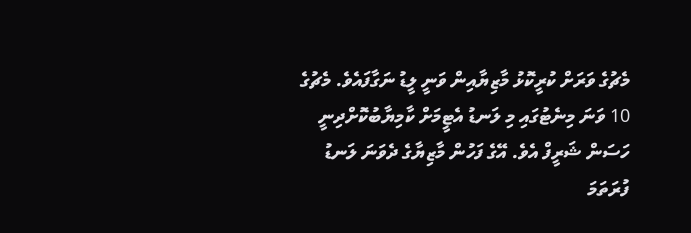މެޗުގެ ވަރަށް ކުރީކޮޅު މާޒިޔާއިން ވަނީ ލީޑު ނަގާފައެވެ. މެޗުގެ 10 ވަނަ މިނެޓުގައި މި ލަނޑު އެޓީމަށް ކާމިޔާބުކޮށްދިނީ ހަސަން ޝަރީފް އެވެ. އޭގެ ފަހުން މާޒިޔާގެ ދެވަނަ ލަނޑު ފުރަތަމަ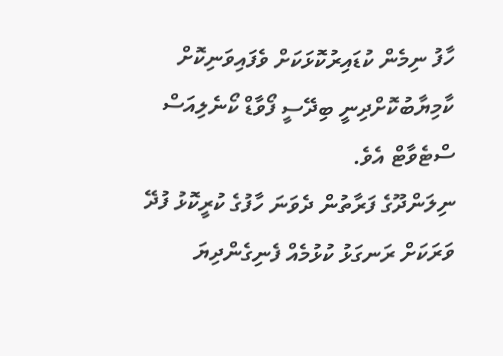ހާފު ނިމެން ކުޑައިރުކޮޅަކަށް ވެފައިވަނިކޮށް ކާމިޔާބުކޮށްދިނީ ބިދޭސީ ފޯވާޑް ކޯނެލިއަސް ސްޓެވާޓް އެވެ.
ނިލަންދޫގެ ފަރާތުން ދެވަނަ ހާފުގެ ކުރީކޮޅު ފުދޭ ވަރަކަށް ރަނގަޅު ކުޅުމެއް ފެނިގެންދިޔަ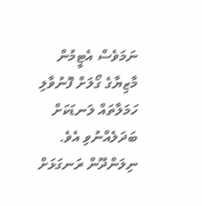ނަމަވެސް އެޓީމުން މާޒިޔާގެ ގޯލަށް ފޮނުވާލި ހަމަލާތައް ލަނޑަކަށް ބަދަލެއްނުވި އެވެ. ނިލަންދޫން ރަނގަޅަށް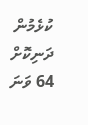ކުޅެމުން ދަނިކޮށް 64 ވަނަ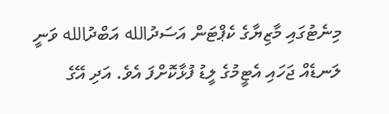މިނެޓުގައި މާޒިޔާގެ ކެޕްޓަން އަސަދުالله އަބްދުالله ވަނީ ލަނޑެއް ޖަހައި އެޓީމުގެ ލީޑު ފުޅާކޮށްފަ އެވެ. އަދި އޭގެ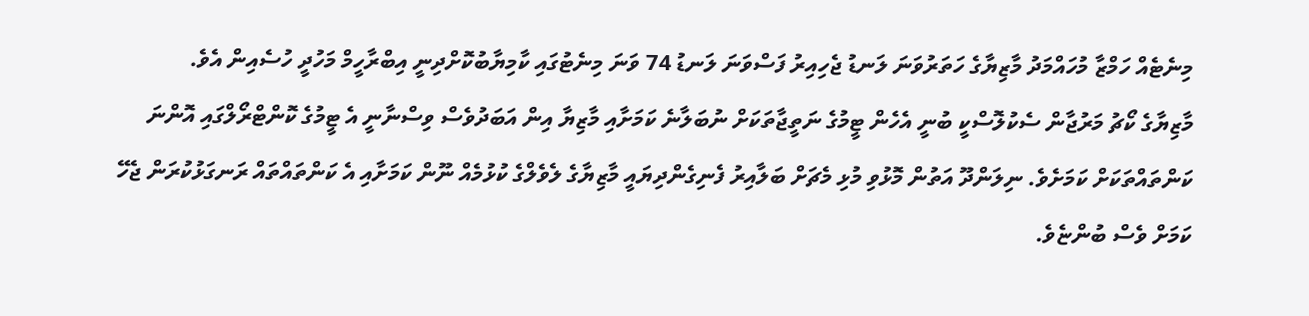މިނެޓެއް ހަމްޒާ މުހައްމަދު މާޒިޔާގެ ހަތަރުވަނަ ލަނޑު ޖެހިއިރު ފަސްވަނަ ލަނޑު 74 ވަނަ މިނެޓުގައި ކާމިޔާބުކޮށްދިނީ އިބްރާހީމް މަހުދީ ހުސެއިން އެވެ.
މާޒިޔާގެ ކޯޗު މަރުޖާން ސެކުލޮސްކީ ބުނީ އެހެން ޓީމުގެ ނަތީޖާތަކަށް ނުބަލާނެ ކަމަށާއި މާޒިޔާ އިން އަބަދުވެސް ވިސްނާނީ އެ ޓީމުގެ ކޮންޓްރޯލްގައި އޮންނަ ކަންތައްތަކަށް ކަމަށެވެ. ނިލަންދޫ އަތުން މޮޅުވި މުޅި މެޗަށް ބަލާއިރު ފެނިގެންދިޔައީ މާޒިޔާގެ ލެވެލްގެ ކުޅުމެއް ނޫން ކަމަށާއި އެ ކަންތައްތައް ރަނގަޅުކުރަން ޖެހޭ ކަމަށް ވެސް ބުންޏެވެ.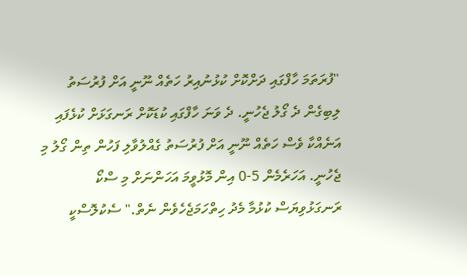"ފުރަތަމަ ހާފްގައި ދަށްކޮށް ކުޅުނުއިރު ހަތެއް ނޫނީ އަށް ފުރުސަތު ލިބިގެން ދެ ގޯލު ޖެހުނީ. ދެ ވަނަ ހާފްގައި ކުޑަކޮށް ރަނގަޅަށް ކުޅެފައި އަނެއްކާ ވެސް ހަތެއް ނޫނީ އަށް ފުރުސަތު ގެއްލުވާލި ފަހުން ތިން ގޯލު މި ޖެހުނީ. އަހަރެމެން 5-0 އިން މޮޅުވީމަ އަހަންނަށް މި ސްކޯ ރަނގަޅުވިޔަސް ކުޅުމާ މެދު ހިތްހަމަޖެހެވެން ނެތް." ސެކުލޮސްކީ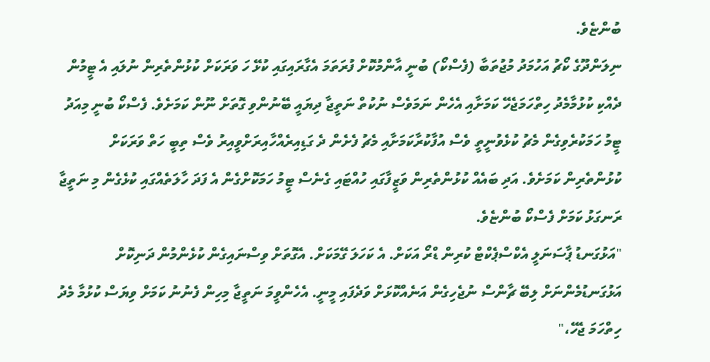ބުންޏެވެ.
ނިލަންދޫގެ ކޯޗު އަހުމަދު މުޖުތަބާ (ފެސްކޯ) ބުނީ އާންމުކޮށް ފުރަތަމަ އެގާރައިގައި ކުޅޭ ހަ ވަރަކަށް ކުޅުންތެރިން ނުލައި އެ ޓީމުން ދެއްކި ކުޅުމާމެދު ހިތްހަމަޖެހޭ ކަމަށާއި އެހެން ނަމަވެސް ނުކުތް ނަތީޖާ ދިޔައީ ބޭނުންވި ގޮތަށް ނޫން ކަމަށެވެ. ފެސްކޯ ބުނީ މިއަދު ޓީމު ހަމަކުރެވިގެން މެޗު ކުޅެވުނީތީ ވެސް އުފާކުރާކަމަށާއި މެޗު ފެށެން ދެ ގަޑިއިރެއްހާއިރަށްވީއިރު ވެސް ތިބީ ހަތް ވަރަކަށް ކުޅުންތެރިން ކަމަށެވެ. އަދި ބައެއް ކުޅުންތެރިން ވަޒީފާގައި ހުއްޓައި ގެނެސް ޓީމު ހަމަކޮށްގެން އެ ފަދަ ހާލަތެއްގައި ކުޅެގެން މި ނަތީޖާ ރަނގަޅު ކަމަށް ފެސްކޯ ބުންޏެވެ.
"އަޅުގަނޑު ޕާސަނަލީ އެކްސްޕެކްޓް ކުރިން ޑްރޯ އަކަށް. އެ ކަހަލަ ގޭމަކަށް. އެގޮތަށް ވިސްނައިގެން ކުޅެންމުން ދަނިކޮށް އަޅުގަނޑުމެންނަށް ލިބޭ ޗާންސް ނުޖެހިގެން އަނެއްކޮޅަށް ވަދެފައި މީނީ. އެހެންވީމަ ނަތީޖާ މިހިން ފެނުނު ކަމަށް ވިޔަސް ކުޅުމާ މެދު ހިތްހަމަ ޖެހޭ،"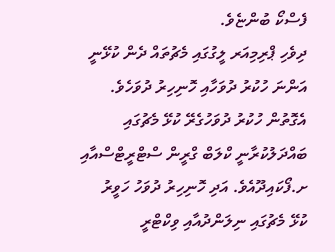ފެސްކޯ ބުންޏެވެ.
ދިވެހި ޕްރިމިއަރ ލީގުގައި މެޗުތައް ދެން ކުޅޭނީ އަންނަ ހުކުރު ދުވަހާއި ހޮނިހިރު ދުވަހެވެ. އެގޮތުން ހުކުރު ދުވަހުގެރޭ ކުޅޭ މެޗުގައި ބައްދަލުކުރާނީ ކްލަބް ގްރީން ސްޓްރީޓްސްއާއި ށ.ފޯކައިދޫއެވެ. އަދި ހޮނިހިރު ދުވަހު ހަވީރު ކުޅޭ މެޗުގައި ނިލަންދުއާއި ވިކްޓްރީ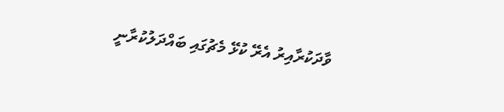ވާދަކުރާއިރު އެރޭ ކުޅޭ މެޗުގައި ބައްދަލުކުރާނީ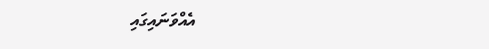އެއްވަނައިގައި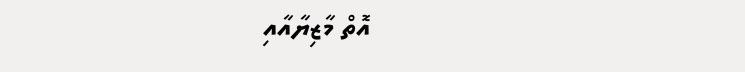އޮތް މާޒިޔާއާއި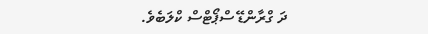ދަ ގްރާންޑޭ ސްޕޯޓްސް ކްލަބެވެ.